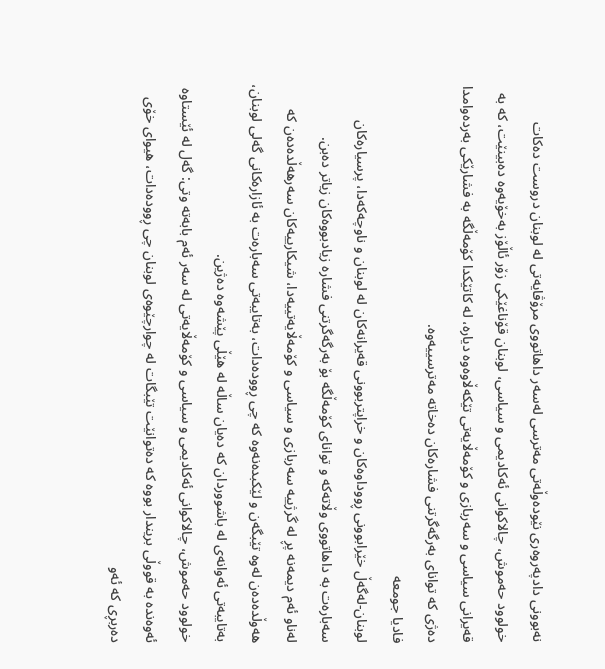نەبوونی دادپەروەری نێودەوڵەتی مەترسی لەسەر داهاتووی مرۆڤایەتی لە لوبنان دروست دەکات
خولوود حەموش، چالاکوانی ئەکادیمی و سیاسی، لوبنان قۆناغێکی زۆر ئاڵۆز بەخۆیەوە دەبینێت، کە بە قەیرانی سیاسی و سەربازی و کۆمەڵایەتی تێکەڵاوەوە دیارە، لە کاتێکدا کۆمەڵگە بە فشارێکی بەردەوامدا دەژی کە توانای بەرگەگرتنی فشارەکان دەخاتە مەترسییەوە.
فادیا جومعە
لوبنان-لەگەڵ خێرابوونی ڕووداوەکان و خراپتربوونی قەیرانەکان لە لوبنان و ناوچەکەدا، پرسیارەکان سەبارەت بە داهاتووی وڵاتەکە و توانای کۆمەڵگە بۆ بەرگەگرتنی فشارە زیادبووەکان زیاتر دەبن.
لەناو ئەم دیمەنە پڕ لە گرژییە سەربازی و سیاسی و کۆمەڵایەتییەدا، شیکارییەکان سەرهەڵدەدەن کە هەوڵدەدەن لەوە تێبگەن و لێکبدەنەوە کە چی ڕوودەدات، بەتایبەتی سەبارەت بە ئازارەکانی گەلی لوبنان، بەتایبەتی ئەوانەی لە باشووردان کە دەیان ساڵە لە هێڵی پێشەوە دەژین.
خولوود حەموش، چالاکوانی ئەکادیمی و سیاسی و کۆمەڵایەتی لە سەر ئەم بابەتە وتی: گەل لە ئێستاوە ئەوەندە بە قووڵی بریندار بووە کە دەتوانێت تێبگات لە چوارچێوەی لوبنان چی ڕوودەدات، هیوای خۆی دەربڕی کە ئەو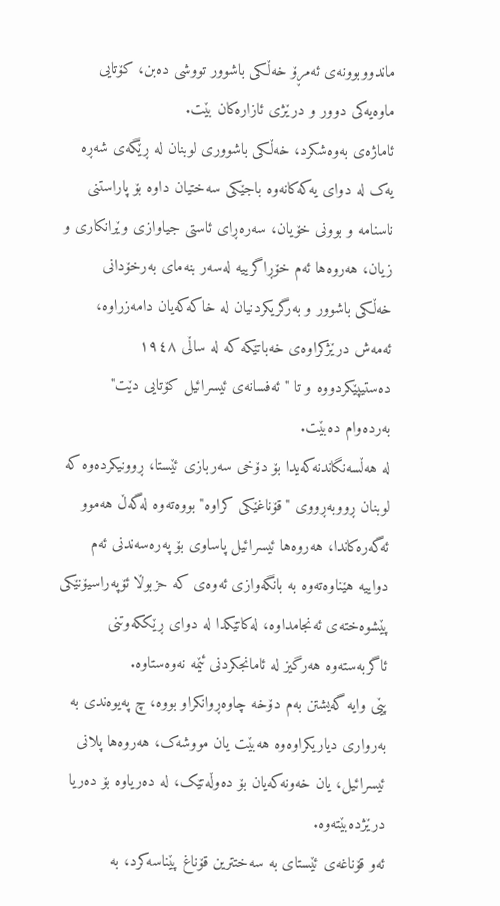ماندووبوونەی ئەمڕۆ خەڵکی باشوور تووشی دەبن، کۆتایی ماوەیەکی دوور و درێژی ئازارەکان بێت.
ئاماژەی بەوەشکرد، خەڵکی باشووری لوبنان لە ڕێگەی شەڕە یەک لە دوای یەکەکانەوە باجێکی سەختیان داوە بۆ پاراستنی ناسنامە و بوونی خۆیان، سەرەڕای ئاستی جیاوازی وێرانکاری و زیان، هەروەها ئەم خۆڕاگرییە لەسەر بنەمای بەرخۆدانی خەڵکی باشوور و بەرگریکردنیان لە خاکەکەیان دامەزراوە، ئەمەش درێژکراوەی خەباتێکە کە لە ساڵی ١٩٤٨ دەستیپێکردووە و تا "ئەفسانەی ئیسرائیل کۆتایی دێت" بەردەوام دەبێت.
لە هەڵسەنگاندنەکەیدا بۆ دۆخی سەربازی ئێستا، ڕوونیکردەوە کە لوبنان ڕووبەڕووی "قۆناغێکی کراوە" بووەتەوە لەگەڵ هەموو ئەگەرەکاندا، هەروەها ئیسرائیل پاساوی بۆ پەرەسەندنی ئەم دواییە هێناوەتەوە بە بانگەوازی ئەوەی کە حزبوڵا ئۆپەراسیۆنێکی پێشوەختەی ئەنجامداوە، لەکاتێکدا لە دوای ڕێککەوتنی ئاگربەستەوە هەرگیز لە ئامانجکردنی ئێمە نەوەستاوە.
پێی وایە گەیشتن بەم دۆخە چاوەڕوانکراو بووە، چ پەیوەندی بە بەرواری دیاریکراوەوە هەبێت یان مووشەک، هەروەها پلانی ئیسرائیل، یان خەونەکەیان بۆ دەوڵەتێک، لە دەریاوە بۆ دەریا درێژدەبێتەوە.
ئەو قۆناغەی ئێستای بە سەختترین قۆناغ پێناسەکرد، بە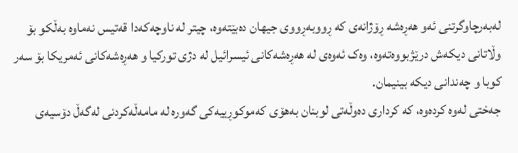لەبەرچاوگرتنی ئەو هەڕەشە ڕۆژانەی کە ڕووبەڕووی جیهان دەبێتەوە، چیتر لە ناوچەکەدا قەتیس نەماوە بەڵکو بۆ وڵاتانی دیکەش درێژبووەتەوە، وەک ئەوەی لە هەڕەشەکانی ئیسرائیل لە دژی تورکیا و هەڕەشەکانی ئەمریکا بۆ سەر کوبا و چەندانی دیکە بینیمان.
جەختی لەوە کردەوە، کە کرداری دەوڵەتی لوبنان بەهۆی کەموکوڕییەکی گەورە لە مامەڵەکردنی لەگەڵ دۆسیەی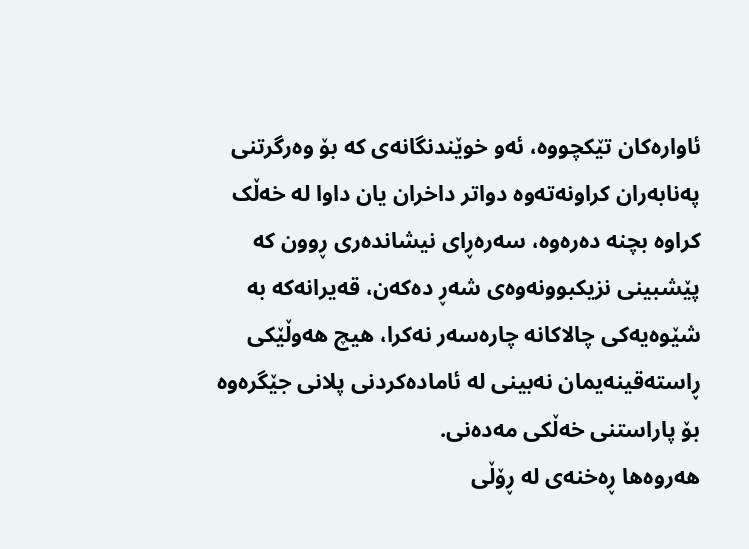ئاوارەکان تێکچووە، ئەو خوێندنگانەی کە بۆ وەرگرتنی پەنابەران کراونەتەوە دواتر داخران یان داوا لە خەڵک کراوە بچنە دەرەوە، سەرەڕای نیشاندەری ڕوون کە پێشبینی نزیکبوونەوەی شەڕ دەکەن، قەیرانەکە بە شێوەیەکی چالاکانە چارەسەر نەکرا، هیچ هەوڵێکی ڕاستەقینەیمان نەبینی لە ئامادەکردنی پلانی جێگرەوە بۆ پاراستنی خەڵکی مەدەنی.
هەروەها ڕەخنەی لە ڕۆڵی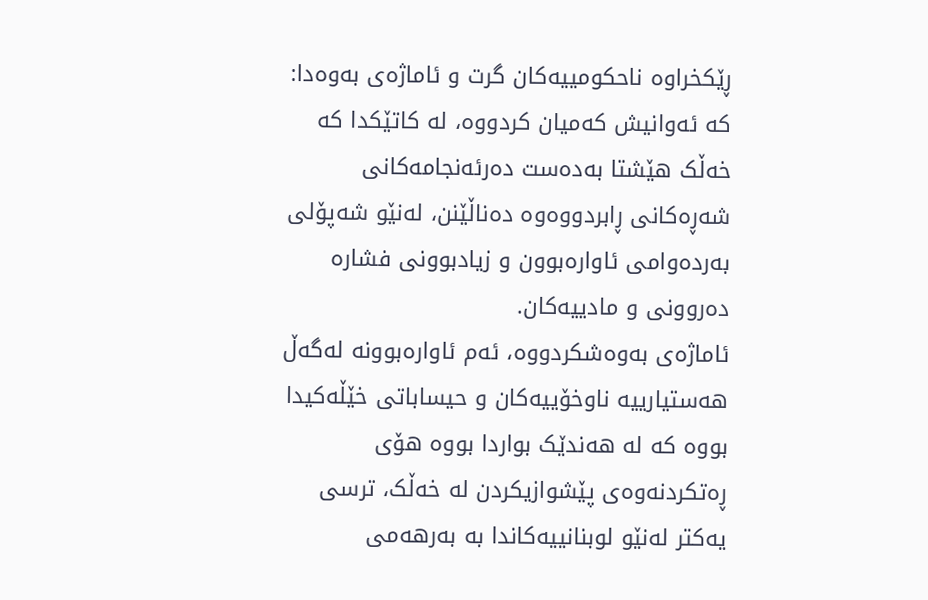ڕێکخراوە ناحکومییەکان گرت و ئاماژەی بەوەدا: کە ئەوانیش کەمیان کردووە، لە کاتێکدا کە خەڵک هێشتا بەدەست دەرئەنجامەکانی شەڕەکانی ڕابردووەوە دەناڵێنن، لەنێو شەپۆلی بەردەوامی ئاوارەبوون و زیادبوونی فشارە دەروونی و مادییەکان.
ئاماژەی بەوەشکردووە، ئەم ئاوارەبوونە لەگەڵ هەستیارییە ناوخۆییەکان و حیساباتی خێڵەکیدا بووە کە لە هەندێک بواردا بووە هۆی ڕەتکردنەوەی پێشوازیکردن لە خەڵک، ترسی یەکتر لەنێو لوبنانییەکاندا بە بەرهەمی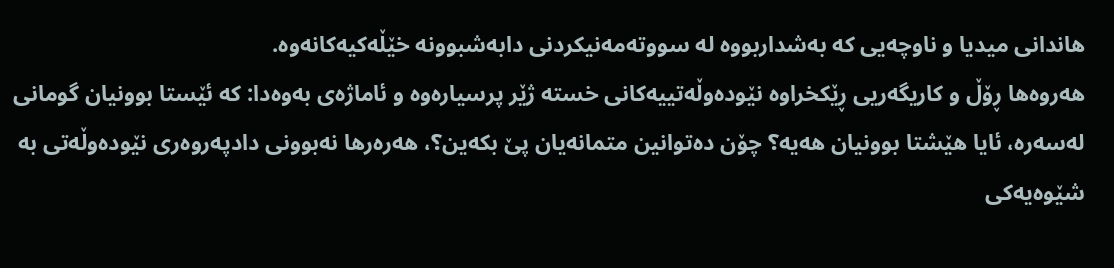هاندانی میدیا و ناوچەیی کە بەشداربووە لە سووتەمەنیکردنی دابەشبوونە خێڵەکیەکانەوە.
هەروەها ڕۆڵ و کاریگەریی ڕێکخراوە نێودەوڵەتییەکانی خستە ژێر پرسیارەوە و ئاماژەی بەوەدا: کە ئێستا بوونیان گومانی لەسەرە، ئایا هێشتا بوونیان هەیە؟ چۆن دەتوانین متمانەیان پێ بکەین؟، هەرەرها نەبوونی دادپەروەری نێودەوڵەتی بە شێوەیەکی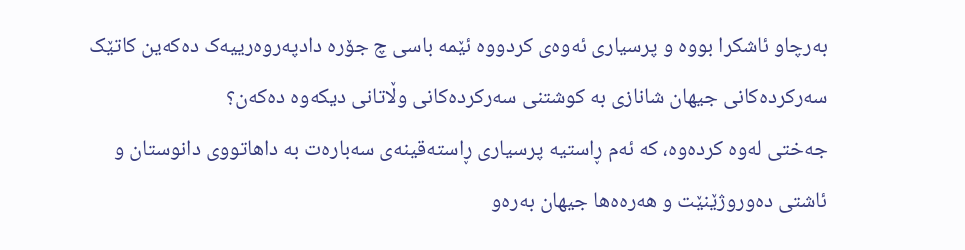بەرچاو ئاشکرا بووە و پرسیاری ئەوەی کردووە ئێمە باسی چ جۆرە دادپەروەرییەک دەکەین کاتێک سەرکردەکانی جیهان شانازی بە کوشتنی سەرکردەکانی وڵاتانی دیکەوە دەکەن؟
جەختی لەوە کردەوە، کە ئەم ڕاستیە پرسیاری ڕاستەقینەی سەبارەت بە داهاتووی دانوستان و ئاشتی دەوروژێنێت و هەرەەها جیهان بەرەو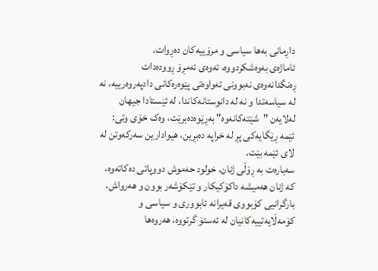داڕمانی بەها سیاسی و مرۆییەکان دەڕوات.
ئاماژەی بەوەشکردووە، ئەوەی ئەمڕۆ ڕوودەدات ڕەنگدانەوەی نەبوونی تەواوەتی پێوەرەکانی دادپەروەرییە، نە لە سیاسەتدا و نە لە دانوستانەکاندا، لە ئێستادا جیهان لەلایەن "شێتەکانەوە" بەڕێوەدەبرێت، وەک خۆی وتی: ئێمە ڕێگایەکی پڕ لە خراپە دەبڕین، هیوادارین سەرکەوتن لە لای ئێمە بێت.
سەبارەت بە ڕۆڵی ژنان، خولود حەموش دووپاتی دەکاتەوە، کە ژنان هەمیشە داکۆکیکار و تێکۆشەر بوون و هەرواش، بارگرانیی کۆبووی قەیرانە ئابووری و سیاسی و کۆمەڵایەتییەکانیان لە ئەستۆ گرتووە، هەروەها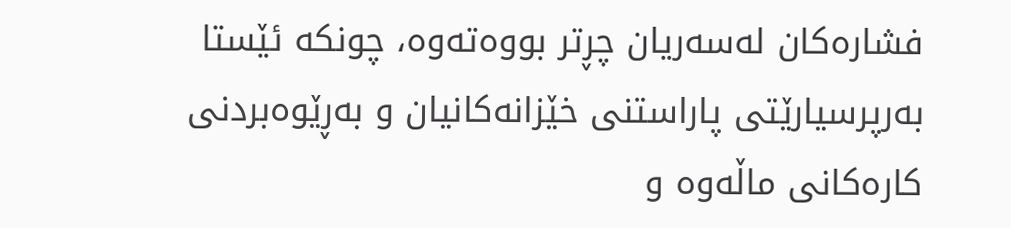فشارەکان لەسەریان چڕتر بووەتەوە، چونکە ئێستا بەرپرسیارێتی پاراستنی خێزانەکانیان و بەڕێوەبردنی کارەکانی ماڵەوە و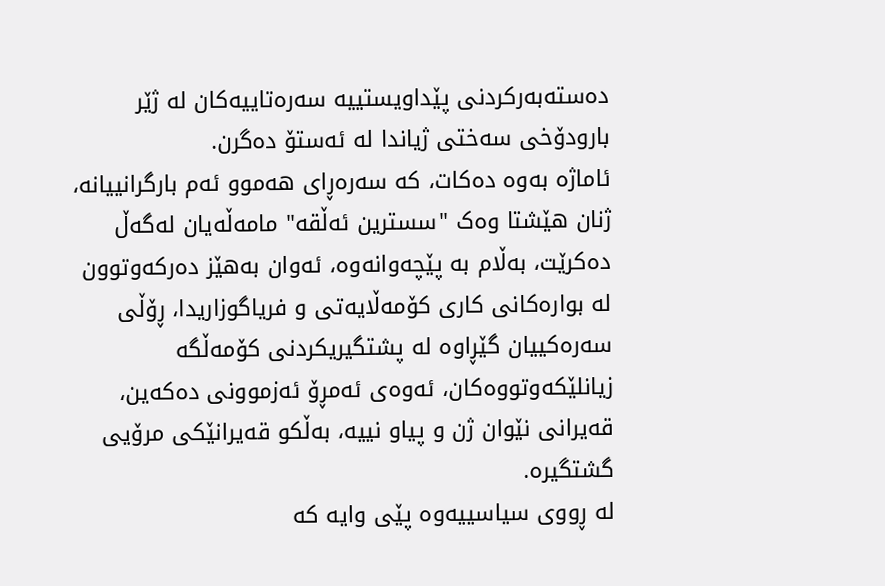دەستەبەرکردنی پێداویستییە سەرەتاییەکان لە ژێر بارودۆخی سەختی ژیاندا لە ئەستۆ دەگرن.
ئاماژە بەوە دەکات، کە سەرەڕای هەموو ئەم بارگرانییانە، ژنان هێشتا وەک "سسترین ئەڵقە" مامەڵەیان لەگەڵ دەکرێت، بەڵام بە پێچەوانەوە، ئەوان بەهێز دەرکەوتوون لە بوارەکانی کاری کۆمەڵایەتی و فریاگوزاریدا، ڕۆڵی سەرەکییان گێڕاوە لە پشتگیریکردنی کۆمەڵگە زیانلێکەوتووەکان، ئەوەی ئەمڕۆ ئەزموونی دەکەین، قەیرانی نێوان ژن و پیاو نییە، بەڵکو قەیرانێکی مرۆیی گشتگیرە.
لە ڕووی سیاسییەوە پێی وایە کە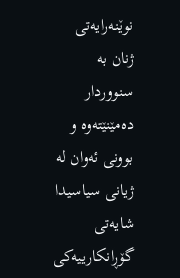نوێنەرایەتی ژنان بە سنووردار دەمێنێتەوە و بوونی ئەوان لە ژیانی سیاسیدا شایەتی گۆڕانکارییەکی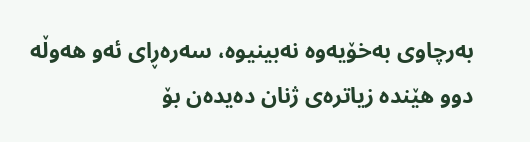بەرچاوی بەخۆیەوە نەبینیوە، سەرەڕای ئەو هەوڵە دوو هێندە زیاترەی ژنان دەیدەن بۆ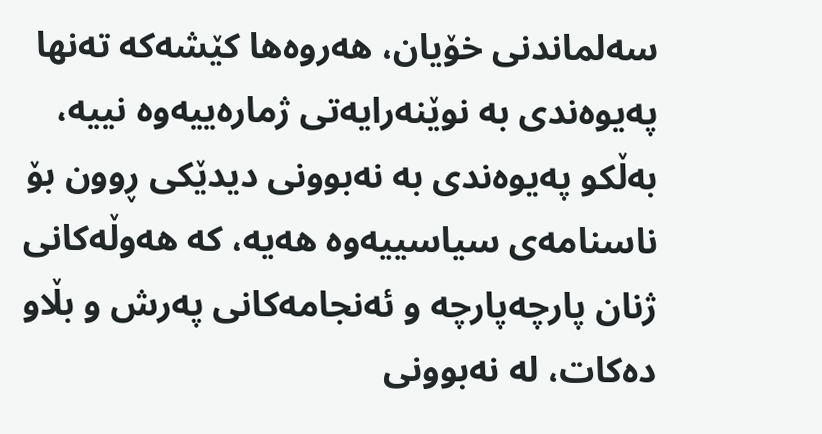سەلماندنی خۆیان، هەروەها کێشەکە تەنها پەیوەندی بە نوێنەرایەتی ژمارەییەوە نییە، بەڵکو پەیوەندی بە نەبوونی دیدێکی ڕوون بۆ ناسنامەی سیاسییەوە هەیە، کە هەوڵەکانی ژنان پارچەپارچە و ئەنجامەکانی پەرش و بڵاو دەکات، لە نەبوونی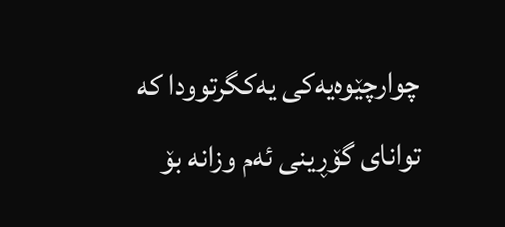چوارچێوەیەکی یەکگرتوودا کە توانای گۆڕینی ئەم وزانە بۆ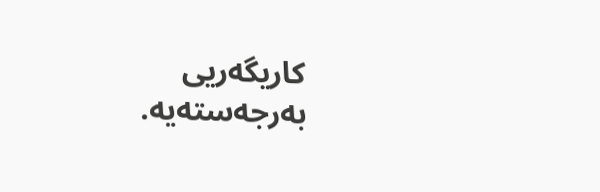کاریگەریی بەرجەستەیە.